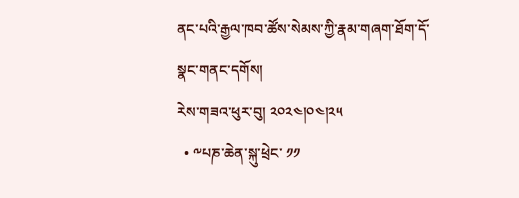ནང་པའི་རྒྱལ་ཁབ་ཚོས་སེམས་ཀྱི་རྣམ་གཞག་ཐོག་དོ་སྣང་གནང་དགོས།
རེས་གཟའ་ཕུར་བུ། ༢༠༢༤།༠༤།༢༥
  • ༸པཎ་ཆེན་སྐུ་ཕྲེང་ ༡༡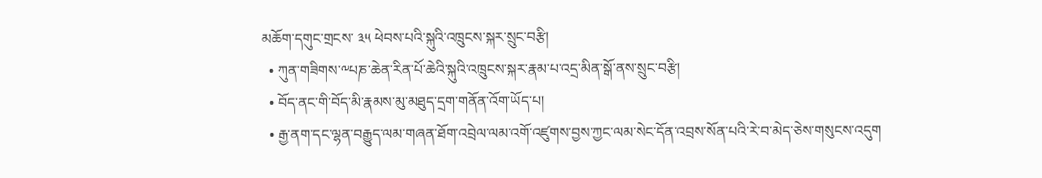མཆོག་དགུང་གྲངས་ ༣༥ ཕེབས་པའི་སྐུའི་འཁྲུངས་སྐར་སྲུང་བརྩི།
  • ཀུན་གཟིགས་༸པཎ་ཆེན་རིན་པོ་ཆེའི་སྐུའི་འཁྲུངས་སྐར་རྣམ་པ་འདྲ་མིན་སྒོ་ནས་སྲུང་བརྩི།
  • བོད་ནང་གི་བོད་མི་རྣམས་མུ་མཐུད་དྲག་གནོན་འོག་ཡོད་པ།
  • རྒྱ་ནག་དང་ལྷན་བརྒྱུད་ལམ་གཞན་ཐོག་འབྲེལ་ལམ་འགོ་འཛུགས་བྱས་ཀྱང་ལམ་སེང་དོན་འབྲས་སོན་པའི་རེ་བ་མེད་ཅེས་གསུངས་འདུག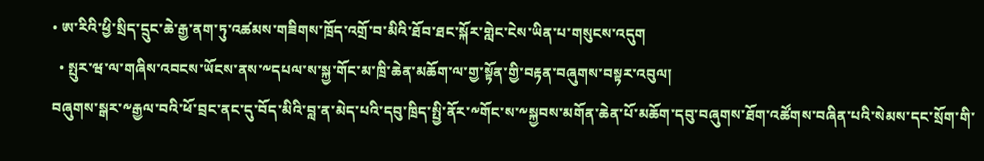• ཨ་རིའི་ཕྱི་སྲིད་དྲུང་ཆེ་རྒྱ་ནག་ཏུ་འཚམས་གཟིགས་ཁྲོད་འགྲོ་བ་མིའི་ཐོབ་ཐང་སྐོར་གླེང་ངེས་ཡིན་པ་གསུངས་འདུག
  • སྤུར་ཝ་ལ་གཞིས་འབངས་ཡོངས་ནས་༸དཔལ་ས་སྐྱ་གོང་མ་ཁྲི་ཆེན་མཆོག་ལ་གྱ་སྟོན་གྱི་བརྟན་བཞུགས་བསྟར་འབུལ།
བཞུགས་སྒར་༸རྒྱལ་བའི་ཕོ་བྲང་ནང་དུ་བོད་མིའི་བླ་ན་མེད་པའི་དབུ་ཁྲིད་སྤྱི་ནོར་༸གོང་ས་༸སྐྱབས་མགོན་ཆེན་པོ་མཆོག་དབུ་བཞུགས་ཐོག་འཚོགས་བཞིན་པའི་སེམས་དང་སྲོག་གི་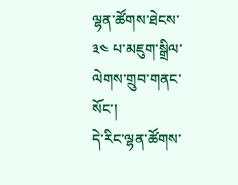ལྷན་ཚོགས་ཐེངས་ ༣༤ པ་མཇུག་སྒྲིལ་ལེགས་གྲུབ་གནང་སོང་།
དེ་རིང་ལྷན་ཚོགས་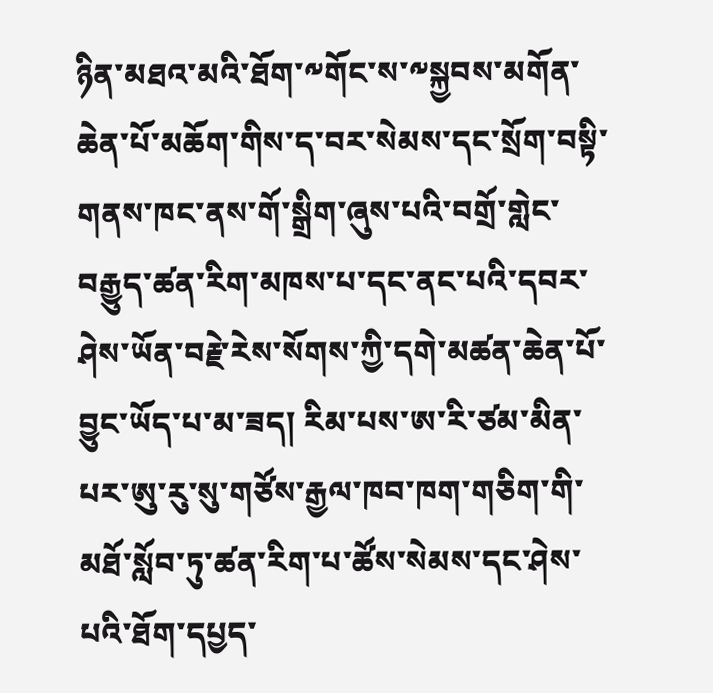ཉིན་མཐའ་མའི་ཐོག་༸གོང་ས་༸སྐྱབས་མགོན་ཆེན་པོ་མཆོག་གིས་ད་བར་སེམས་དང་སྲོག་བསྟི་གནས་ཁང་ནས་གོ་སྒྲིག་ཞུས་པའི་བགྲོ་གླེང་བརྒྱུད་ཚན་རིག་མཁས་པ་དང་ནང་པའི་དབར་ཤེས་ཡོན་བརྗེ་རེས་སོགས་ཀྱི་དགེ་མཚན་ཆེན་པོ་བྱུང་ཡོད་པ་མ་ཟད། རིམ་པས་ཨ་རི་ཙམ་མིན་པར་ཨུ་རུ་སུ་གཙོས་རྒྱལ་ཁབ་ཁག་གཅིག་གི་མཐོ་སློབ་ཏུ་ཚན་རིག་པ་ཚོས་སེམས་དང་ཤེས་པའི་ཐོག་དཔྱད་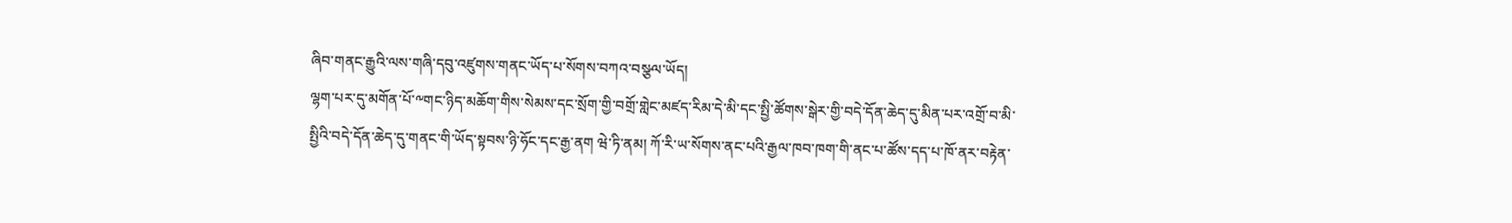ཞིབ་གནང་རྒྱུའི་ལས་གཞི་དབུ་འཛུགས་གནང་ཡོད་པ་སོགས་བཀའ་བསྩལ་ཡོད།
ལྷག་པར་དུ་མགོན་པོ་༸གང་ཉིད་མཆོག་གིས་སེམས་དང་སྲོག་གྱི་བགྲོ་གླེང་མཛད་རིམ་དེ་མི་དང་སྤྱི་ཚོགས་སྒེར་གྱི་བདེ་དོན་ཆེད་དུ་མིན་པར་འགྲོ་བ་མི་སྤྱིའི་བདེ་དོན་ཆེད་དུ་གནང་གི་ཡོད་སྟབས་ཉི་ཧོང་དང་རྒྱ་ནག ཝེ་ཏི་ནམ། ཀོ་རི་ཡ་སོགས་ནང་པའི་རྒྱལ་ཁབ་ཁག་གི་ནང་པ་ཚོས་དད་པ་ཁོ་ནར་བརྟེན་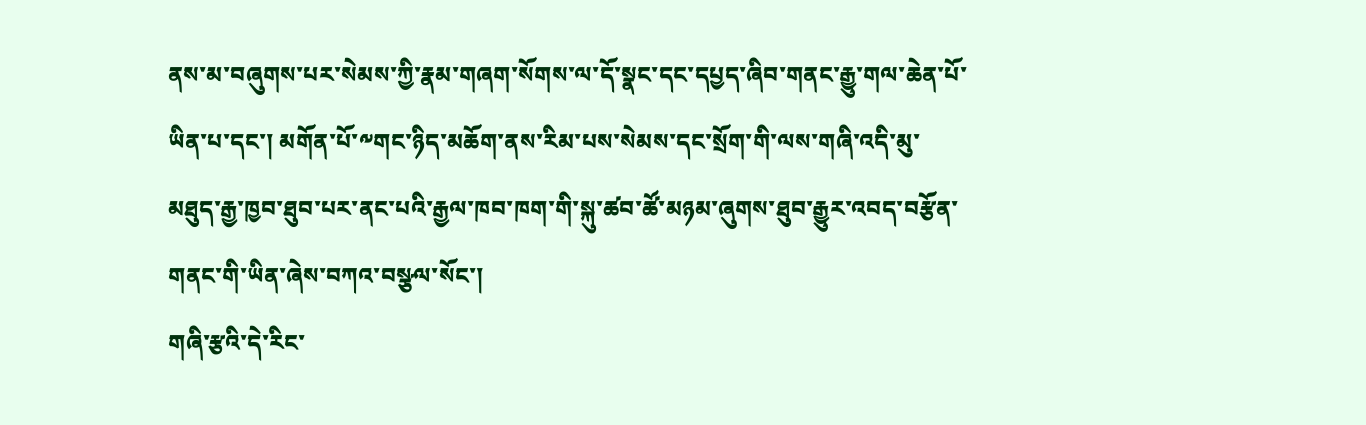ནས་མ་བཞུགས་པར་སེམས་ཀྱི་རྣམ་གཞག་སོགས་ལ་དོ་སྣང་དང་དཔྱད་ཞིབ་གནང་རྒྱུ་གལ་ཆེན་པོ་ཡིན་པ་དང་། མགོན་པོ་༸གང་ཉིད་མཆོག་ནས་རིམ་པས་སེམས་དང་སྲོག་གི་ལས་གཞི་འདི་མུ་མཐུད་རྒྱ་ཁྱབ་ཐུབ་པར་ནང་པའི་རྒྱལ་ཁབ་ཁག་གི་སྐུ་ཚབ་ཚོ་མཉམ་ཞུགས་ཐུབ་རྒྱུར་འབད་བརྩོན་གནང་གི་ཡིན་ཞེས་བཀའ་བསྩལ་སོང་།
གཞི་རྩའི་དེ་རིང་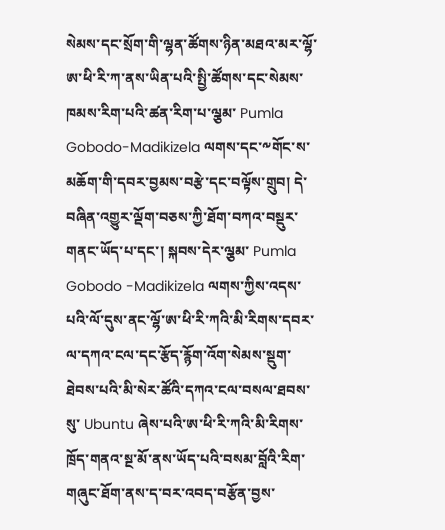སེམས་དང་སྲོག་གི་ལྷན་ཚོགས་ཉིན་མཐའ་མར་ལྷོ་ཨ་ཕི་རི་ཀ་ནས་ཡིན་པའི་སྤྱི་ཚོགས་དང་སེམས་ཁམས་རིག་པའི་ཚན་རིག་པ་ལྕམ་ Pumla Gobodo-Madikizela ལགས་དང་༸གོང་ས་མཆོག་གི་དབར་བྱམས་བརྩེ་དང་བལྟོས་གྲུབ། དེ་བཞིན་འགྱུར་ལྡོག་བཅས་ཀྱི་ཐོག་བཀའ་བསྡུར་གནང་ཡོད་པ་དང་། སྐབས་དེར་ལྕམ་ Pumla Gobodo -Madikizela ལགས་ཀྱིས་འདས་པའི་ལོ་དུས་ནང་ལྷོ་ཨ་ཕི་རི་ཀའི་མི་རིགས་དབར་ལ་དཀའ་ངལ་དང་རྩོད་རྙོག་འོག་སེམས་སྡུག་ཐེབས་པའི་མི་སེར་ཚོའི་དཀའ་ངལ་བསལ་ཐབས་སུ་ Ubuntu ཞེས་པའི་ཨ་ཕི་རི་ཀའི་མི་རིགས་ཁྲོད་གནའ་སྔ་མོ་ནས་ཡོད་པའི་བསམ་བློའི་རིག་གཞུང་ཐོག་ནས་ད་བར་འབད་བརྩོན་བྱས་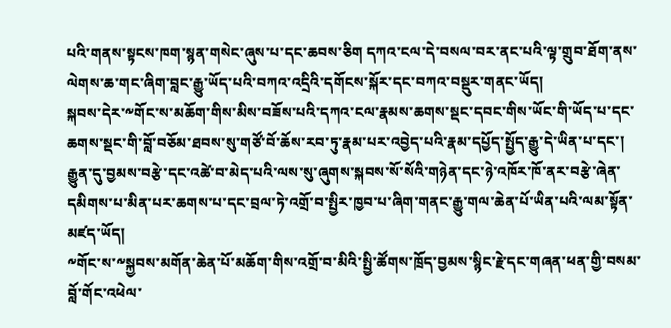པའི་གནས་སྟངས་ཁག་སྙན་གསེང་ཞུས་པ་དང་ཆབས་ཅིག དཀའ་ངལ་དེ་བསལ་བར་ནང་པའི་ལྟ་གྲུབ་ཐོག་ནས་ལེགས་ཆ་གང་ཞིག་བླང་རྒྱུ་ཡོད་པའི་བཀའ་འདྲིའི་དགོངས་སྐོར་དང་བཀའ་བསྡུར་གནང་ཡོད།
སྐབས་དེར་༸གོང་ས་མཆོག་གིས་མིས་བཟོས་པའི་དཀའ་ངལ་རྣམས་ཆགས་སྡང་དབང་གིས་ཡོང་གི་ཡོད་པ་དང་ཆགས་སྡང་གི་བློ་བཅོམ་ཐབས་སུ་གཙོ་བོ་ཆོས་རབ་ཏུ་རྣམ་པར་འབྱེད་པའི་རྣམ་དཔྱོད་སྤྱོད་རྒྱུ་དེ་ཡིན་པ་དང་། རྒྱུན་དུ་བྱམས་བརྩེ་དང་འཚེ་བ་མེད་པའི་ལས་སུ་ཞུགས་སྐབས་སོ་སོའི་གཉེན་དང་ཉེ་འཁོར་ཁོ་ནར་བརྩེ་ཞེན་དམིགས་པ་མིན་པར་ཆགས་པ་དང་བྲལ་ཏེ་འགྲོ་བ་སྤྱིར་ཁྱབ་པ་ཞིག་གནང་རྒྱུ་གལ་ཆེན་པོ་ཡིན་པའི་ལམ་སྟོན་མཛད་ཡོད།
༸གོང་ས་༸སྐྱབས་མགོན་ཆེན་པོ་མཆོག་གིས་འགྲོ་བ་མིའི་སྤྱི་ཚོགས་ཁྲོད་བྱམས་སྙིང་རྗེ་དང་གཞན་ཕན་གྱི་བསམ་བློ་གོང་འཕེལ་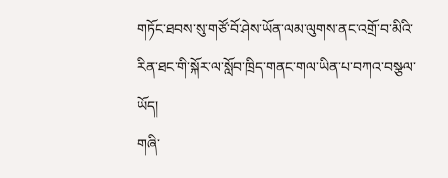གཏོང་ཐབས་སུ་གཙོ་བོ་ཤེས་ཡོན་ལམ་ལུགས་ནང་འགྲོ་བ་མིའི་རིན་ཐང་གི་སྐོར་ལ་སློབ་ཁྲིད་གནང་གལ་ཡིན་པ་བཀའ་བསྩལ་ཡོད།
གཞི་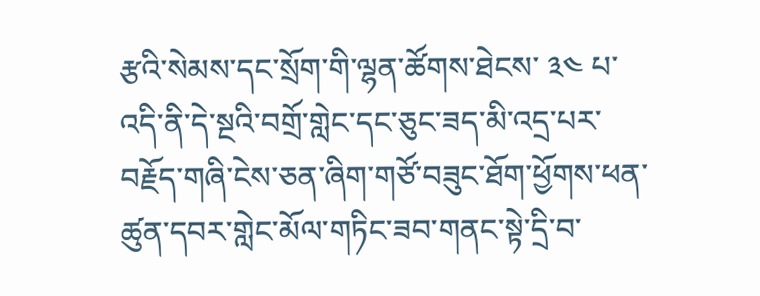རྩའི་སེམས་དང་སྲོག་གི་ལྷན་ཚོགས་ཐེངས་ ༣༤ པ་འདི་ནི་དེ་སྔའི་བགྲོ་གླེང་དང་ཅུང་ཟད་མི་འདྲ་པར་བརྗོད་གཞི་ངེས་ཅན་ཞིག་གཙོ་བཟུང་ཐོག་ཕྱོགས་ཕན་ཚུན་དབར་གླེང་མོལ་གཏིང་ཟབ་གནང་སྟེ་དྲི་བ་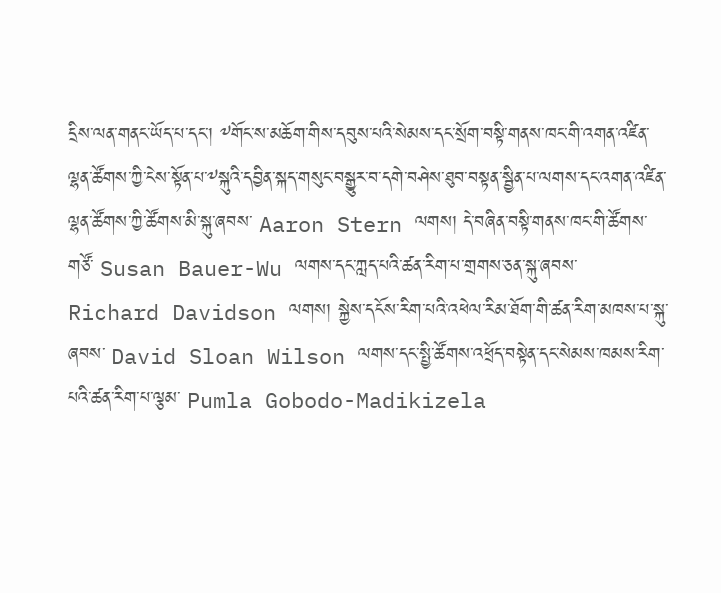དྲིས་ལན་གནང་ཡོད་པ་དང་། ༸གོང་ས་མཆོག་གིས་དབུས་པའི་སེམས་དང་སྲོག་བསྟི་གནས་ཁང་གི་འགན་འཛིན་ལྷན་ཚོགས་ཀྱི་ངེས་སྟོན་པ་༸སྐུའི་དབྱིན་སྐད་གསུང་བསྒྱུར་བ་དགེ་བཤེས་ཐུབ་བསྟན་སྦྱིན་པ་ལགས་དང་འགན་འཛིན་ལྷན་ཚོགས་ཀྱི་ཚོགས་མི་སྐུ་ཞབས་ Aaron Stern ལགས། དེ་བཞིན་བསྟི་གནས་ཁང་གི་ཚོགས་གཙོ་ Susan Bauer-Wu ལགས་དང་ཀླད་པའི་ཚན་རིག་པ་གྲགས་ཅན་སྐུ་ཞབས་ Richard Davidson ལགས། སྐྱེས་དངོས་རིག་པའི་འཕེལ་རིམ་ཐོག་གི་ཚན་རིག་མཁས་པ་སྐུ་ཞབས་ David Sloan Wilson ལགས་དང་སྤྱི་ཚོགས་འཕྲོད་བསྟེན་དང་སེམས་ཁམས་རིག་པའི་ཚན་རིག་པ་ལྕམ་ Pumla Gobodo-Madikizela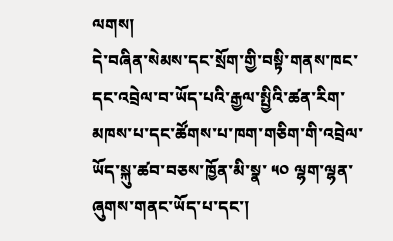ལགས།
དེ་བཞིན་སེམས་དང་སྲོག་གྱི་བསྟི་གནས་ཁང་དང་འབྲེལ་བ་ཡོད་པའི་རྒྱལ་སྤྱིའི་ཚན་རིག་མཁས་པ་དང་ཚོགས་པ་ཁག་གཅིག་གི་འབྲེལ་ཡོད་སྐུ་ཚབ་བཅས་ཁྱོན་མི་སྣ་ ༥༠ ལྷག་ལྷན་ཞུགས་གནང་ཡོད་པ་དང་།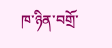ཁ་ཉིན་བགྲོ་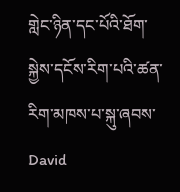གླེང་ཉིན་དང་པོའི་ཐོག་སྐྱེས་དངོས་རིག་པའི་ཚན་རིག་མཁས་པ་སྐུ་ཞབས་ David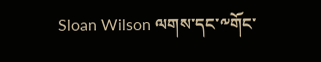Sloan Wilson ལགས་དང་༸གོང་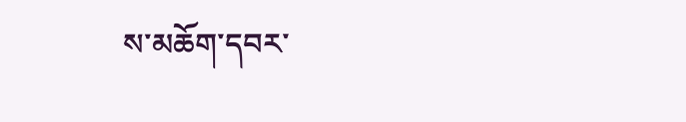ས་མཆོག་དབར་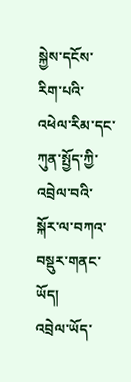སྐྱེས་དངོས་རིག་པའི་འཕེལ་རིམ་དང་ཀུན་སྤྱོད་ཀྱི་འབྲེལ་བའི་སྐོར་ལ་བཀའ་བསྡུར་གནང་ཡོད།
འབྲེལ་ཡོད་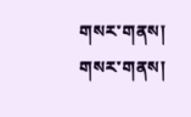གསར་གནས།
གསར་གནས།